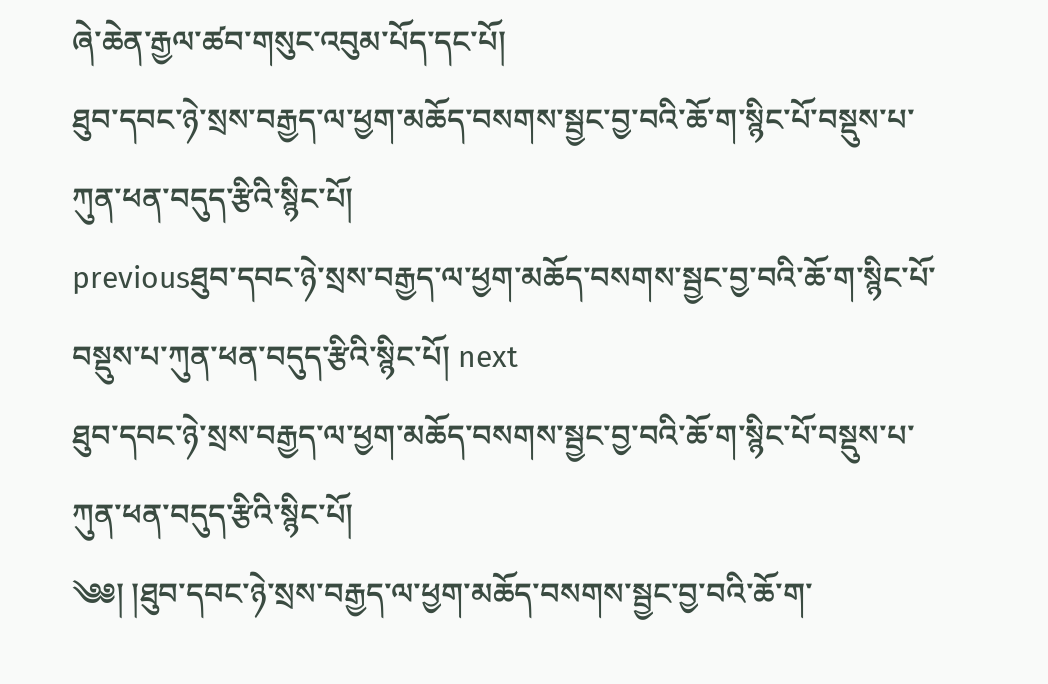ཞེ་ཆེན་རྒྱལ་ཚབ་གསུང་འབུམ་པོད་དང་པོ།
ཐུབ་དབང་ཉེ་སྲས་བརྒྱད་ལ་ཕྱག་མཆོད་བསགས་སྦྱང་བྱ་བའི་ཆོ་ག་སྙིང་པོ་བསྡུས་པ་ཀུན་ཕན་བདུད་རྩིའི་སྙིང་པོ།
previousཐུབ་དབང་ཉེ་སྲས་བརྒྱད་ལ་ཕྱག་མཆོད་བསགས་སྦྱང་བྱ་བའི་ཆོ་ག་སྙིང་པོ་བསྡུས་པ་ཀུན་ཕན་བདུད་རྩིའི་སྙིང་པོ། next
ཐུབ་དབང་ཉེ་སྲས་བརྒྱད་ལ་ཕྱག་མཆོད་བསགས་སྦྱང་བྱ་བའི་ཆོ་ག་སྙིང་པོ་བསྡུས་པ་ཀུན་ཕན་བདུད་རྩིའི་སྙིང་པོ།
༄༅། །ཐུབ་དབང་ཉེ་སྲས་བརྒྱད་ལ་ཕྱག་མཆོད་བསགས་སྦྱང་བྱ་བའི་ཆོ་ག་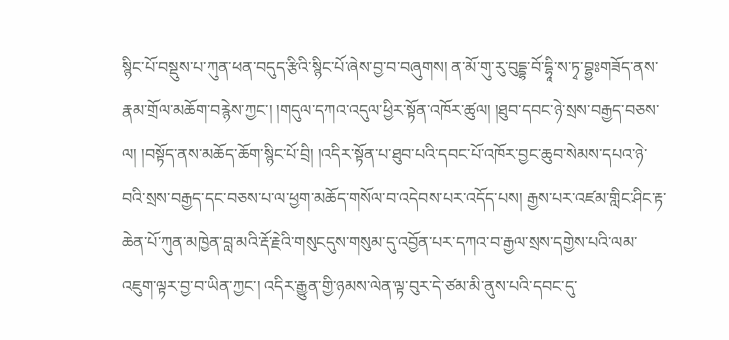སྙིང་པོ་བསྡུས་པ་ཀུན་ཕན་བདུད་རྩིའི་སྙིང་པོ་ཞེས་བྱ་བ་བཞུགས། ན་མོ་གུ་རུ་བུདྡྷ་བོ་དྷཱི་ས་ཏྭ་བྷྱཿགཟོད་ནས་རྣམ་གྲོལ་མཆོག་བརྙེས་ཀྱང་། །གདུལ་དཀའ་འདུལ་ཕྱིར་སྟོན་འཁོར་ཚུལ། །ཐུབ་དབང་ཉེ་སྲས་བརྒྱད་བཅས་ལ། །བསྟོད་ནས་མཆོད་ཆོག་སྙིང་པོ་བྲི། །འདིར་སྟོན་པ་ཐུབ་པའི་དབང་པོ་འཁོར་བྱང་ཆུབ་སེམས་དཔའ་ཉེ་བའི་སྲས་བརྒྱད་དང་བཅས་པ་ལ་ཕྱག་མཆོད་གསོལ་བ་འདེབས་པར་འདོད་པས། རྒྱས་པར་འཛམ་གླིང་ཤིང་རྟ་ཆེན་པོ་ཀུན་མཁྱེན་བླ་མའི་རྡོ་རྗེའི་གསུངདུས་གསུམ་དུ་འབྱོན་པར་དཀའ་བ་རྒྱལ་སྲས་དགྱེས་པའི་ལམ་འཇུག་ལྟར་བྱ་བ་ཡིན་ཀྱང་། འདིར་རྒྱུན་གྱི་ཉམས་ལེན་ལྟ་བུར་དེ་ཙམ་མི་ནུས་པའི་དབང་དུ་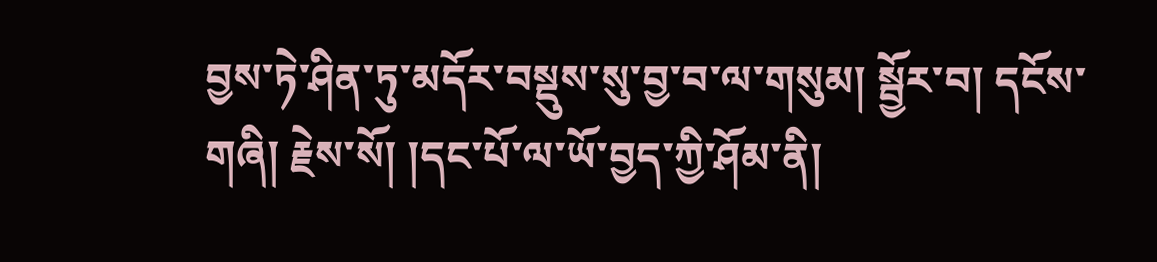བྱས་ཏེ་ཤིན་ཏུ་མདོར་བསྡུས་སུ་བྱ་བ་ལ་གསུམ། སྦྱོར་བ། དངོས་གཞི། རྗེས་སོ། །དང་པོ་ལ་ཡོ་བྱད་ཀྱི་ཤོམ་ནི།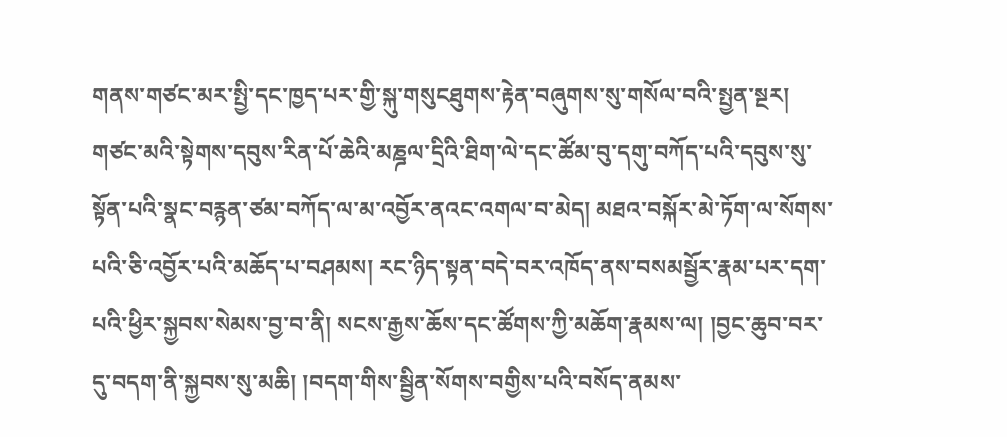གནས་གཙང་མར་སྤྱི་དང་ཁྱད་པར་གྱི་སྐུ་གསུངཐུགས་རྟེན་བཞུགས་སུ་གསོལ་བའི་སྤྱན་སྔར། གཙང་མའི་སྟེགས་དབུས་རིན་པོ་ཆེའི་མཎྜལ་དྲིའི་ཐིག་ལེ་དང་ཚོམ་བུ་དགུ་བཀོད་པའི་དབུས་སུ་སྟོན་པའི་སྣང་བརྙན་ཙམ་བཀོད་ལ་མ་འབྱོར་ནའང་འགལ་བ་མེད། མཐའ་བསྐོར་མེ་ཏོག་ལ་སོགས་པའི་ཅི་འབྱོར་པའི་མཆོད་པ་བཤམས། རང་ཉིད་སྟན་བདེ་བར་འཁོད་ནས་བསམསྦྱོར་རྣམ་པར་དག་པའི་ཕྱིར་སྐྱབས་སེམས་བྱ་བ་ནི། སངས་རྒྱས་ཆོས་དང་ཚོགས་ཀྱི་མཆོག་རྣམས་ལ། །བྱང་ཆུབ་བར་དུ་བདག་ནི་སྐྱབས་སུ་མཆི། །བདག་གིས་སྦྱིན་སོགས་བགྱིས་པའི་བསོད་ནམས་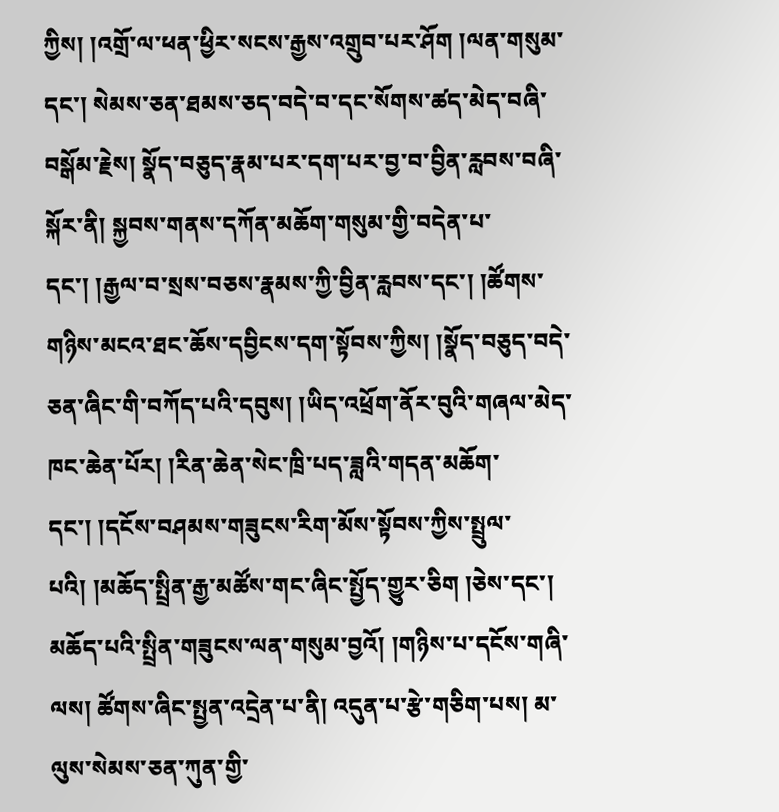ཀྱིས། །འགྲོ་ལ་ཕན་ཕྱིར་སངས་རྒྱས་འགྲུབ་པར་ཤོག །ལན་གསུམ་དང་། སེམས་ཅན་ཐམས་ཅད་བདེ་བ་དང་སོགས་ཚད་མེད་བཞི་བསྒོམ་རྗེས། སྣོད་བཅུད་རྣམ་པར་དག་པར་བྱ་བ་བྱིན་རླབས་བཞི་སྐོར་ནི། སྐྱབས་གནས་དཀོན་མཆོག་གསུམ་གྱི་བདེན་པ་དང་། །རྒྱལ་བ་སྲས་བཅས་རྣམས་ཀྱི་བྱིན་རླབས་དང་། །ཚོགས་གཉིས་མངའ་ཐང་ཆོས་དབྱིངས་དག་སྟོབས་ཀྱིས། །སྣོད་བཅུད་བདེ་ཅན་ཞིང་གི་བཀོད་པའི་དབུས། །ཡིད་འཕྲོག་ནོར་བུའི་གཞལ་མེད་ཁང་ཆེན་པོར། །རིན་ཆེན་སེང་ཁྲི་པད་ཟླའི་གདན་མཆོག་དང་། །དངོས་བཤམས་གཟུངས་རིག་མོས་སྟོབས་ཀྱིས་སྤྲུལ་པའི། །མཆོད་སྤྲིན་རྒྱ་མཚོས་གང་ཞིང་སྤྱོད་གྱུར་ཅིག །ཅེས་དང་། མཆོད་པའི་སྤྲིན་གཟུངས་ལན་གསུམ་བྱའོ། །གཉིས་པ་དངོས་གཞི་ལས། ཚོགས་ཞིང་སྤྱན་འདྲེན་པ་ནི། འདུན་པ་རྩེ་གཅིག་པས། མ་ལུས་སེམས་ཅན་ཀུན་གྱི་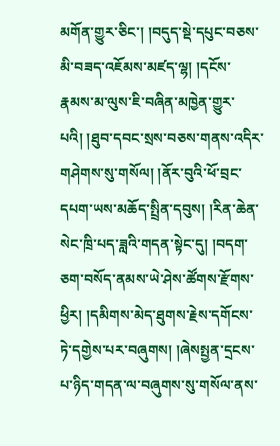མགོན་གྱུར་ཅིང་། །བདུད་སྡེ་དཔུང་བཅས་མི་བཟད་འཇོམས་མཛད་ལྷ། །དངོས་རྣམས་མ་ལུས་ཇི་བཞིན་མཁྱེན་གྱུར་པའི། །ཐུབ་དབང་སྲས་བཅས་གནས་འདིར་གཤེགས་སུ་གསོལ། །ནོར་བུའི་ཕོ་བྲང་དཔག་ཡས་མཆོད་སྤྲིན་དབུས། །རིན་ཆེན་སེང་ཁྲི་པད་ཟླའི་གདན་སྟེང་དུ། །བདག་ཅག་བསོད་ནམས་ཡེ་ཤེས་ཚོགས་རྫོགས་ཕྱིར། །དམིགས་མེད་ཐུགས་རྗེས་དགོངས་ཏེ་དགྱེས་པར་བཞུགས། །ཞེསསྤྱན་དྲངས་པ་ཉིད་གདན་ལ་བཞུགས་སུ་གསོལ་ནས་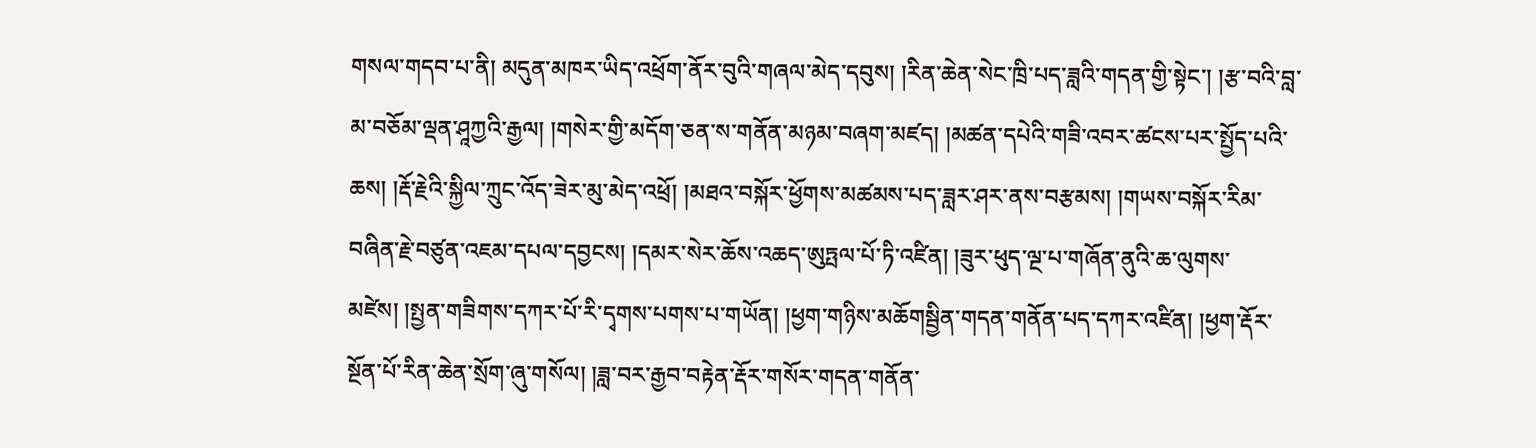གསལ་གདབ་པ་ནི། མདུན་མཁར་ཡིད་འཕྲོག་ནོར་བུའི་གཞལ་མེད་དབུས། །རིན་ཆེན་སེང་ཁྲི་པད་ཟླའི་གདན་གྱི་སྟེང་། །རྩ་བའི་བླ་མ་བཅོམ་ལྡན་ཤཱཀྱའི་རྒྱལ། །གསེར་གྱི་མདོག་ཅན་ས་གནོན་མཉམ་བཞག་མཛད། །མཚན་དཔེའི་གཟི་འབར་ཚངས་པར་སྤྱོད་པའི་ཆས། །རྡོ་རྗེའི་སྐྱིལ་ཀྲུང་འོད་ཟེར་མུ་མེད་འཕྲོ། །མཐའ་བསྐོར་ཕྱོགས་མཚམས་པད་ཟླར་ཤར་ནས་བརྩམས། །གཡས་བསྐོར་རིམ་བཞིན་རྗེ་བཙུན་འཇམ་དཔལ་དབྱངས། །དམར་སེར་ཆོས་འཆད་ཨུཏྤལ་པོ་ཏི་འཛིན། །ཟུར་ཕུད་ལྔ་པ་གཞོན་ནུའི་ཆ་ལུགས་མཛེས། །སྤྱན་གཟིགས་དཀར་པོ་རི་དྭགས་པགས་པ་གཡོན། །ཕྱག་གཉིས་མཆོགསྦྱིན་གདན་གནོན་པད་དཀར་འཛིན། །ཕྱག་རྡོར་སྔོན་པོ་རིན་ཆེན་སྲོག་ཞུ་གསོལ། །ཟླ་བར་རྒྱབ་བརྟེན་རྡོར་གསོར་གདན་གནོན་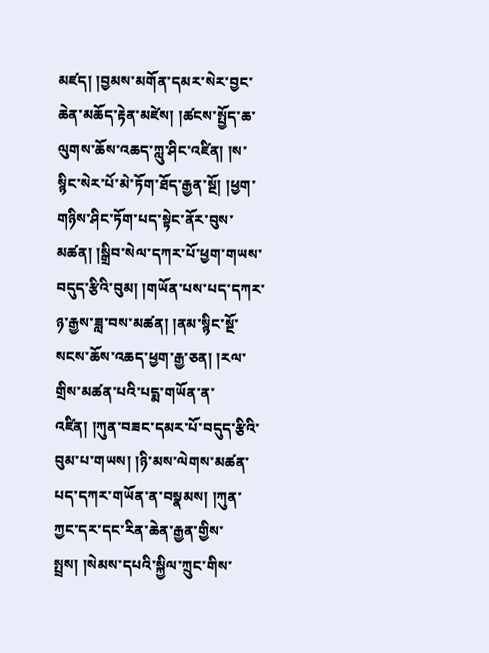མཛད། །བྱམས་མགོན་དམར་སེར་བྱང་ཆེན་མཆོད་རྟེན་མཛེས། །ཚངས་སྤྱོད་ཆ་ལུགས་ཆོས་འཆད་ཀླུ་ཤིང་འཛིན། །ས་སྙིང་སེར་པོ་མེ་ཏོག་ཐོད་རྒྱན་སྔོ། །ཕྱག་གཉིས་ཤིང་ཏོག་པད་སྟེང་ནོར་བུས་མཚན། །སྒྲིབ་སེལ་དཀར་པོ་ཕྱག་གཡས་བདུད་རྩིའི་བུམ། །གཡོན་པས་པད་དཀར་ཉ་རྒྱས་ཟླ་བས་མཚན། །ནམ་སྙིང་སྔོ་སངས་ཆོས་འཆད་ཕྱག་རྒྱ་ཅན། །རལ་གྲིས་མཚན་པའི་པདྨ་གཡོན་ན་འཛིན། །ཀུན་བཟང་དམར་པོ་བདུད་རྩིའི་བུམ་པ་གཡས། །ཉི་མས་ལེགས་མཚན་པད་དཀར་གཡོན་ན་བསྣམས། །ཀུན་ཀྱང་དར་དང་རིན་ཆེན་རྒྱན་གྱིས་སྤྲས། །སེམས་དཔའི་སྐྱིལ་ཀྲུང་གིས་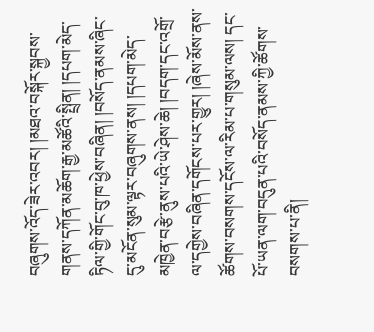བཞུགས་འོད་ཟེར་འབར། །མཐའ་བསྐོར་སྐྱབས་གནས་དཀོན་མཆོག་རྒྱ་མཚོའི་སྤྲིན། །དཔག་མེད་ཏིལ་གྱི་གོང་བུ་ཁ་ཕྱེས་བཞིན། །བསོད་ནམས་ཞིང་དུ་མངོན་སུམ་ལྟར་བཞུགས་ནས། །དཔག་མེད་མཁྱེན་བརྩེ་ནུས་པའི་ཡེ་ཤེས་ཆེ། །བདག་དང་འགྲོ་ལ་དགྱེས་བཞིན་དགོངས་པར་གྱུར། །ཞེས་མོས་ནས་ཚོགས་བསགས་དངོས་ལ་རིམ་པ་གསུམ་ལས། དང་པོ་ཡན་ལག་བདུན་པའི་བསོད་ནམས་ཀྱི་ཚོགས་བསགས་པ་ནི།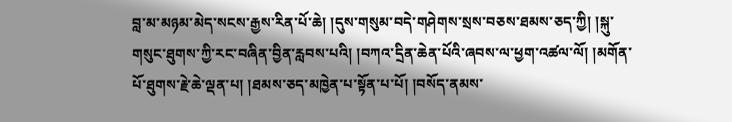བླ་མ་མཉམ་མེད་སངས་རྒྱས་རིན་པོ་ཆེ། །དུས་གསུམ་བདེ་གཤེགས་སྲས་བཅས་ཐམས་ཅད་ཀྱི། །སྐུ་གསུང་ཐུགས་ཀྱི་རང་བཞིན་བྱིན་རླབས་པའི། །བཀའ་དྲིན་ཆེན་པོའི་ཞབས་ལ་ཕྱག་འཚལ་ལོ། །མགོན་པོ་ཐུགས་རྗེ་ཆེ་ལྡན་པ། །ཐམས་ཅད་མཁྱེན་པ་སྟོན་པ་པོ། །བསོད་ནམས་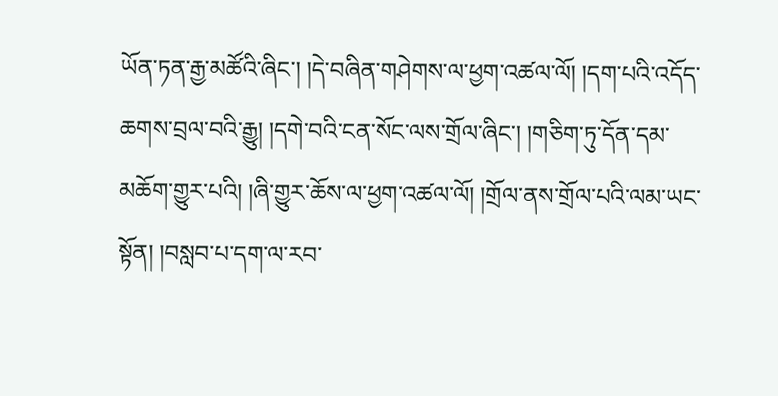ཡོན་ཏན་རྒྱ་མཚོའི་ཞིང་། །དེ་བཞིན་གཤེགས་ལ་ཕྱག་འཚལ་ལོ། །དག་པའི་འདོད་ཆགས་བྲལ་བའི་རྒྱུ། །དགེ་བའི་ངན་སོང་ལས་གྲོལ་ཞིང་། །གཅིག་ཏུ་དོན་དམ་མཆོག་གྱུར་པའི། །ཞི་གྱུར་ཆོས་ལ་ཕྱག་འཚལ་ལོ། །གྲོལ་ནས་གྲོལ་པའི་ལམ་ཡང་སྟོན། །བསླབ་པ་དག་ལ་རབ་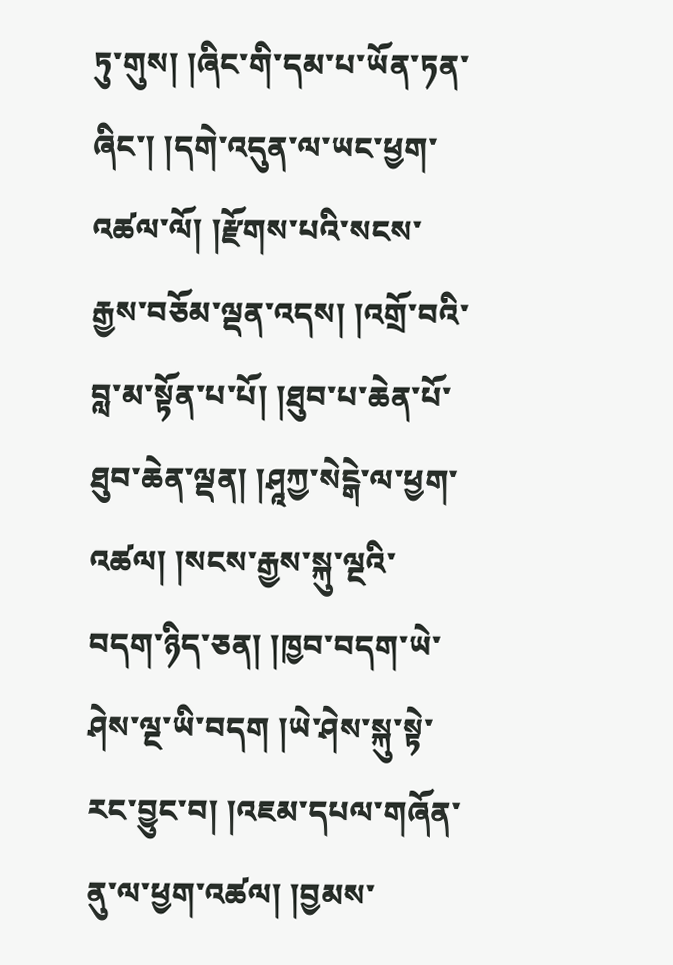ཏུ་གུས། །ཞིང་གི་དམ་པ་ཡོན་ཏན་ཞིང་། །དགེ་འདུན་ལ་ཡང་ཕྱག་འཚལ་ལོ། །རྫོགས་པའི་སངས་རྒྱས་བཅོམ་ལྡན་འདས། །འགྲོ་བའི་བླ་མ་སྟོན་པ་པོ། །ཐུབ་པ་ཆེན་པོ་ཐུབ་ཆེན་ལྡན། །ཤཱཀྱ་སེངྒེ་ལ་ཕྱག་འཚལ། །སངས་རྒྱས་སྐུ་ལྔའི་བདག་ཉིད་ཅན། །ཁྱབ་བདག་ཡེ་ཤེས་ལྔ་ཡི་བདག །ཡེ་ཤེས་སྐུ་སྟེ་རང་བྱུང་བ། །འཇམ་དཔལ་གཞོན་ནུ་ལ་ཕྱག་འཚལ། །བྱམས་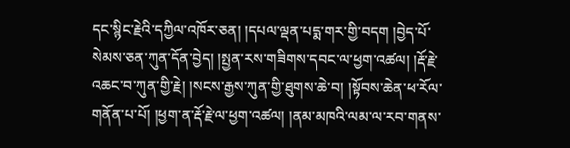དང་སྙིང་རྗེའི་དཀྱིལ་འཁོར་ཅན། །དཔལ་ལྡན་པདྨ་གར་གྱི་བདག །བྱེད་པོ་སེམས་ཅན་ཀུན་དོན་བྱེད། །སྤྱན་རས་གཟིགས་དབང་ལ་ཕྱག་འཚལ། །རྡོ་རྗེ་འཆང་བ་ཀུན་གྱི་རྗེ། །སངས་རྒྱས་ཀུན་གྱི་ཐུགས་ཆེ་བ། །སྟོབས་ཆེན་ཕ་རོལ་གནོན་པ་པོ། །ཕྱག་ན་རྡོ་རྗེ་ལ་ཕྱག་འཚལ། །ནམ་མཁའི་ལམ་ལ་རབ་གནས་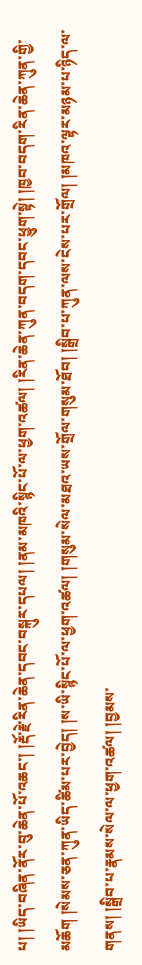པ། །ཡིད་བཞིན་ནོར་བུ་ཆེན་པོ་འཆང་། །རྡོ་རྗེ་རིན་ཆེན་དབང་བསྐུར་དཔལ། །ནམ་མཁའི་སྙིང་པོ་ལ་ཕྱག་འཚལ། །རིན་ཆེན་ཀུན་བདག་དབང་ཕྱུག་སྟེ། །ཁྱབ་བདག་རིན་ཆེན་ཀུན་གྱི་མཆོག །སེམས་ཅན་ཀུན་ཡིད་ཚིམ་པར་བྱེད། །ས་ཡི་སྙིང་པོ་ལ་ཕྱག་འཚལ། །གསུམ་སེལ་མཐའ་ཡས་གྲོལ་གསུམ་ཐོབ། །སྒྲིབ་པ་ཀུན་ལས་ངེས་པར་གྲོལ། །མཁའ་ལྟར་མཉམ་པ་ཉིད་ལ་གནས། །སྒྲིབ་པ་རྣམས་སེལ་ལ་ཕྱག་འཚལ། །བྱམས་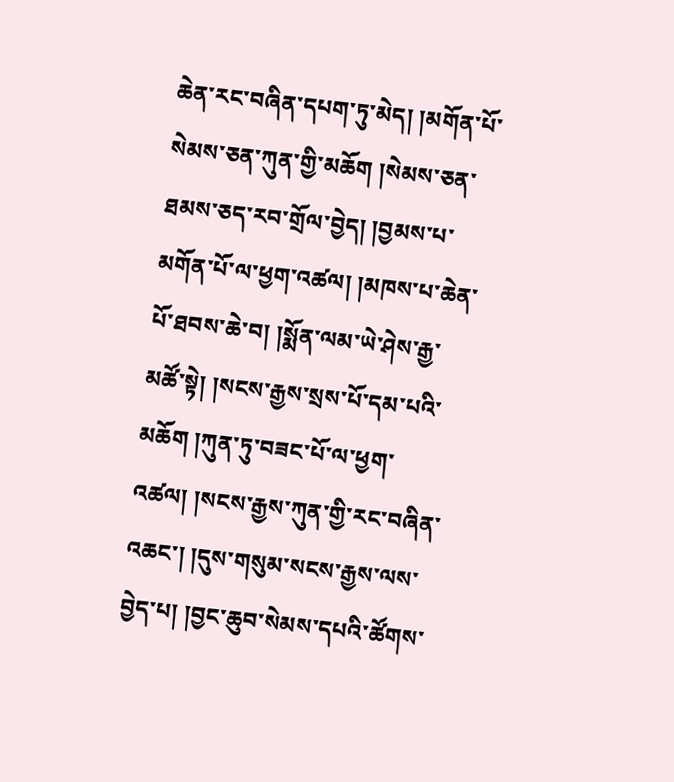ཆེན་རང་བཞིན་དཔག་ཏུ་མེད། །མགོན་པོ་སེམས་ཅན་ཀུན་གྱི་མཆོག །སེམས་ཅན་ཐམས་ཅད་རབ་གྲོལ་བྱེད། །བྱམས་པ་མགོན་པོ་ལ་ཕྱག་འཚལ། །མཁས་པ་ཆེན་པོ་ཐབས་ཆེ་བ། །སྨོན་ལམ་ཡེ་ཤེས་རྒྱ་མཚོ་སྟེ། །སངས་རྒྱས་སྲས་པོ་དམ་པའི་མཆོག །ཀུན་ཏུ་བཟང་པོ་ལ་ཕྱག་འཚལ། །སངས་རྒྱས་ཀུན་གྱི་རང་བཞིན་འཆང་། །དུས་གསུམ་སངས་རྒྱས་ལས་བྱེད་པ། །བྱང་ཆུབ་སེམས་དཔའི་ཚོགས་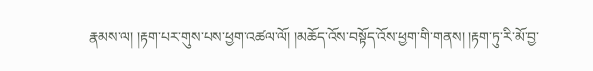རྣམས་ལ། །རྟག་པར་གུས་པས་ཕྱག་འཚལ་ལོ། །མཆོད་འོས་བསྟོད་འོས་ཕྱག་གི་གནས། །རྟག་ཏུ་རི་མོ་བྱ་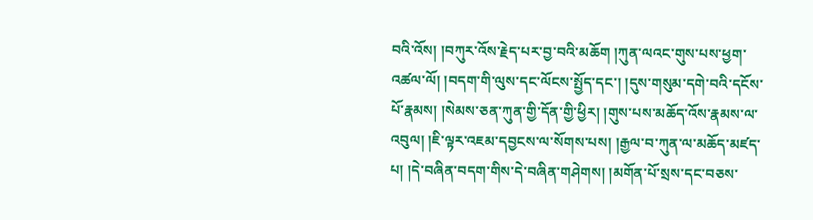བའི་འོས། །བཀུར་འོས་རྗེད་པར་བྱ་བའི་མཆོག །ཀུན་ལའང་གུས་པས་ཕྱག་འཚལ་ལོ། །བདག་གི་ལུས་དང་ལོངས་སྤྱོད་དང་། །དུས་གསུམ་དགེ་བའི་དངོས་པོ་རྣམས། །སེམས་ཅན་ཀུན་གྱི་དོན་གྱི་ཕྱིར། །གུས་པས་མཆོད་འོས་རྣམས་ལ་འབུལ། །ཇི་ལྟར་འཇམ་དབྱངས་ལ་སོགས་པས། །རྒྱལ་བ་ཀུན་ལ་མཆོད་མཛད་པ། །དེ་བཞིན་བདག་གིས་དེ་བཞིན་གཤེགས། །མགོན་པོ་སྲས་དང་བཅས་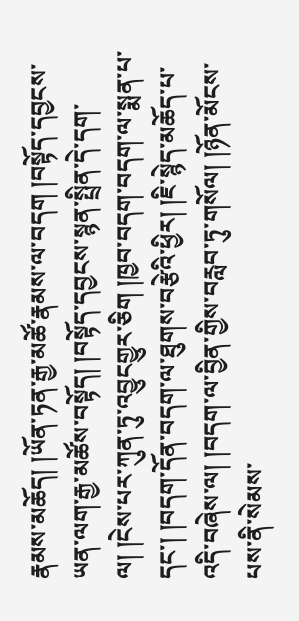རྣམས་མཆོད། །ཡོན་ཏན་རྒྱ་མཚོ་རྣམས་ལ་བདག །བསྟོད་དབྱངས་ཡན་ལག་རྒྱ་མཚོས་བསྟོད། །བསྟོད་དབྱངས་སྙན་སྤྲིན་དེ་དག་ལ། །ངེས་པར་ཀུན་ཏུ་འབྱུངགྱུར་ཅིག །ཁྱབ་བདག་བདག་ལ་སྨན་པ་དང་། །བདག་དོན་བདག་ལ་ཐུགས་བརྩེའི་ཕྱིར། །ཇི་སྙེད་མཆོད་པ་འདི་བཞེས་ལ། །བདག་ལ་བྱིན་གྱིས་བརླབ་ཏུ་གསོལ། །ཉོན་མོངས་པས་ནི་སེམས་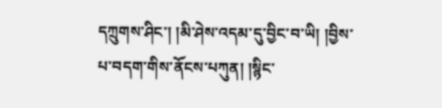དཀྲུགས་ཤིང་། །མི་ཤེས་འདམ་དུ་བྱིང་བ་ཡི། །བྱིས་པ་བདག་གིས་ནོངས་པཀུན། །སྙིང་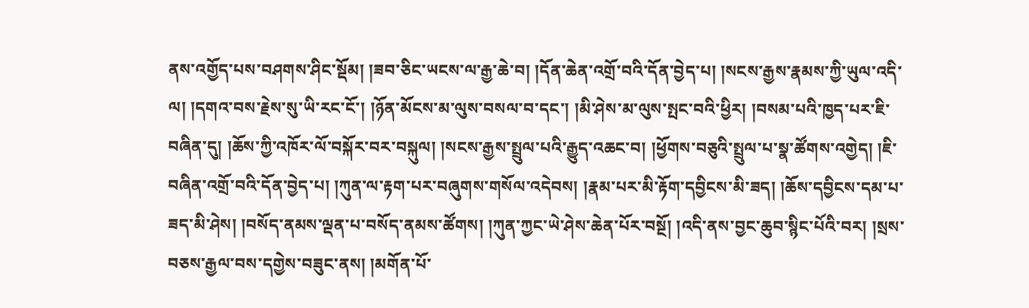ནས་འགྱོད་པས་བཤགས་ཤིང་སྡོམ། །ཟབ་ཅིང་ཡངས་ལ་རྒྱ་ཆེ་བ། །དོན་ཆེན་འགྲོ་བའི་དོན་བྱེད་པ། །སངས་རྒྱས་རྣམས་ཀྱི་ཡུལ་འདི་ལ། །དགའ་བས་རྗེས་སུ་ཡི་རང་ངོ་། །ཉོན་མོངས་མ་ལུས་བསལ་བ་དང་། །མི་ཤེས་མ་ལུས་སྤང་བའི་ཕྱིར། །བསམ་པའི་ཁྱད་པར་ཇི་བཞིན་དུ། །ཆོས་ཀྱི་འཁོར་ལོ་བསྐོར་བར་བསྐུལ། །སངས་རྒྱས་སྤྲུལ་པའི་རྒྱུད་འཆང་བ། །ཕྱོགས་བཅུའི་སྤྲུལ་པ་སྣ་ཚོགས་འགྱེད། །ཇི་བཞིན་འགྲོ་བའི་དོན་བྱེད་པ། །ཀུན་ལ་རྟག་པར་བཞུགས་གསོལ་འདེབས། །རྣམ་པར་མི་རྟོག་དབྱིངས་མི་ཟད། །ཆོས་དབྱིངས་དམ་པ་ཟད་མི་ཤེས། །བསོད་ནམས་ལྡན་པ་བསོད་ནམས་ཚོགས། །ཀུན་ཀྱང་ཡེ་ཤེས་ཆེན་པོར་བསྔོ། །འདི་ནས་བྱང་ཆུབ་སྙིང་པོའི་བར། །སྲས་བཅས་རྒྱལ་བས་དགྱེས་བཟུང་ནས། །མགོན་པོ་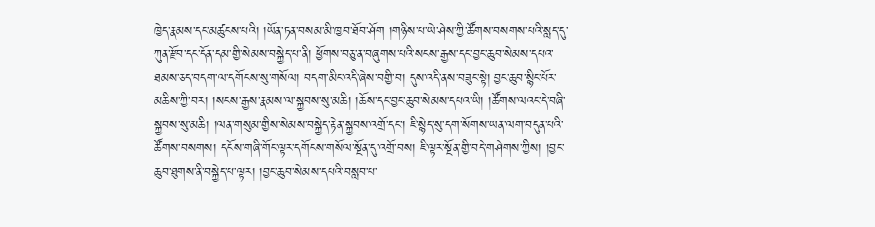ཁྱེད་རྣམས་དང་མཚུངས་པའི། །ཡོན་ཏན་བསམ་མི་ཁྱབ་ཐོབ་ཤོག །གཉིས་པ་ཡེ་ཤེས་ཀྱི་ཚོགས་བསགས་པའི་སླད་དུ་ཀུན་རྫོབ་དང་དོན་དམ་གྱི་སེམས་བསྐྱེད་པ་ནི། ཕྱོགས་བཅུ་ན་བཞུགས་པའི་སངས་རྒྱས་དང་བྱང་ཆུབ་སེམས་དཔའ་ཐམས་ཅད་བདག་ལ་དགོངས་སུ་གསོལ། བདག་མིང་འདི་ཞེས་བགྱི་བ། དུས་འདི་ནས་བཟུང་སྟེ། བྱང་ཆུབ་སྙིང་པོར་མཆིས་ཀྱི་བར། །སངས་རྒྱས་རྣམས་ལ་སྐྱབས་སུ་མཆི། །ཆོས་དང་བྱང་ཆུབ་སེམས་དཔའ་ཡི། །ཚོགས་ལའང་དེ་བཞི་སྐྱབས་སུ་མཆི། །ལན་གསུམ་གྱིས་སེམས་བསྐྱེད་རྟེན་སྐྱབས་འགྲོ་དང་། ཇི་སྙེད་སུ་དག་སོགས་ཡན་ལག་བདུན་པའི་ཚོགས་བསགས། དངོས་གཞི་གོང་ལྟར་དགོངས་གསོལ་སྔོན་དུ་འགྲོ་བས། ཇི་ལྟར་སྔོན་གྱི་བདེ་གཤེགས་ཀྱིས། །བྱང་ཆུབ་ཐུགས་ནི་བསྐྱེད་པ་ལྟར། །བྱང་ཆུབ་སེམས་དཔའི་བསླབ་པ་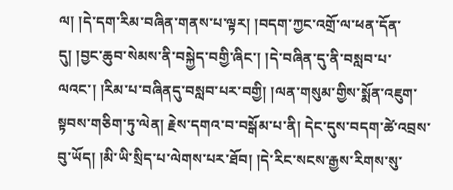ལ། །དེ་དག་རིམ་བཞིན་གནས་པ་ལྟར། །བདག་ཀྱང་འགྲོ་ལ་ཕན་དོན་དུ། །བྱང་ཆུབ་སེམས་ནི་བསྐྱེད་བགྱི་ཞིང་། །དེ་བཞིན་དུ་ནི་བསླབ་པ་ལའང་། །རིམ་པ་བཞིནདུ་བསླབ་པར་བགྱི། །ལན་གསུམ་གྱིས་སྨོན་འཇུག་སྟབས་གཅིག་ཏུ་ལེན། རྗེས་དགའ་བ་བསྒོམ་པ་ནི། དེང་དུས་བདག་ཚེ་འབྲས་བུ་ཡོད། །མི་ཡི་སྲིད་པ་ལེགས་པར་ཐོབ། །དེ་རིང་སངས་རྒྱས་རིགས་སུ་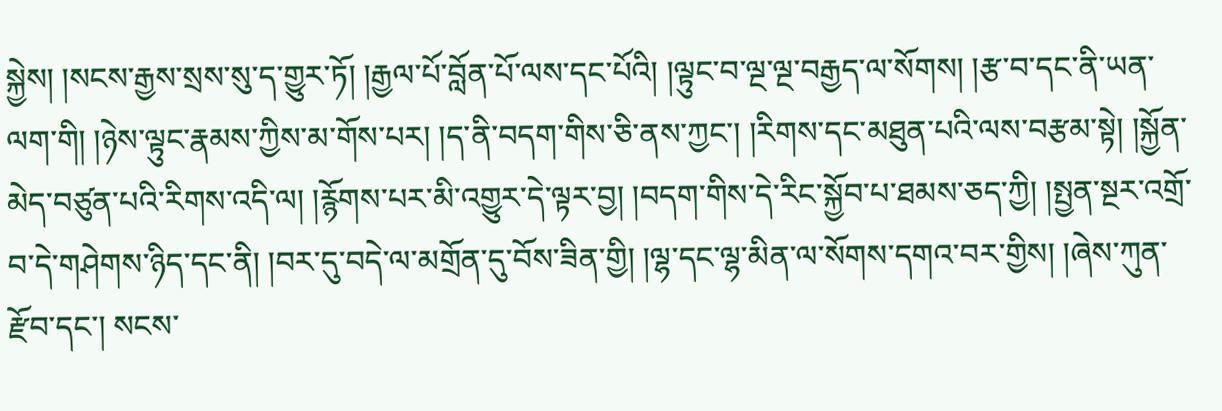སྐྱེས། །སངས་རྒྱས་སྲས་སུ་ད་གྱུར་ཏོ། །རྒྱལ་པོ་བློན་པོ་ལས་དང་པོའི། །ལྟུང་བ་ལྔ་ལྔ་བརྒྱད་ལ་སོགས། །རྩ་བ་དང་ནི་ཡན་ལག་གི། །ཉེས་ལྟུང་རྣམས་ཀྱིས་མ་གོས་པར། །ད་ནི་བདག་གིས་ཅི་ནས་ཀྱང་། །རིགས་དང་མཐུན་པའི་ལས་བརྩམ་སྟེ། །སྐྱོན་མེད་བཙུན་པའི་རིགས་འདི་ལ། །རྙོགས་པར་མི་འགྱུར་དེ་ལྟར་བྱ། །བདག་གིས་དེ་རིང་སྐྱོབ་པ་ཐམས་ཅད་ཀྱི། །སྤྱན་སྔར་འགྲོ་བ་དེ་གཤེགས་ཉིད་དང་ནི། །བར་དུ་བདེ་ལ་མགྲོན་དུ་བོས་ཟིན་གྱི། །ལྷ་དང་ལྷ་མིན་ལ་སོགས་དགའ་བར་གྱིས། །ཞེས་ཀུན་རྫོབ་དང་། སངས་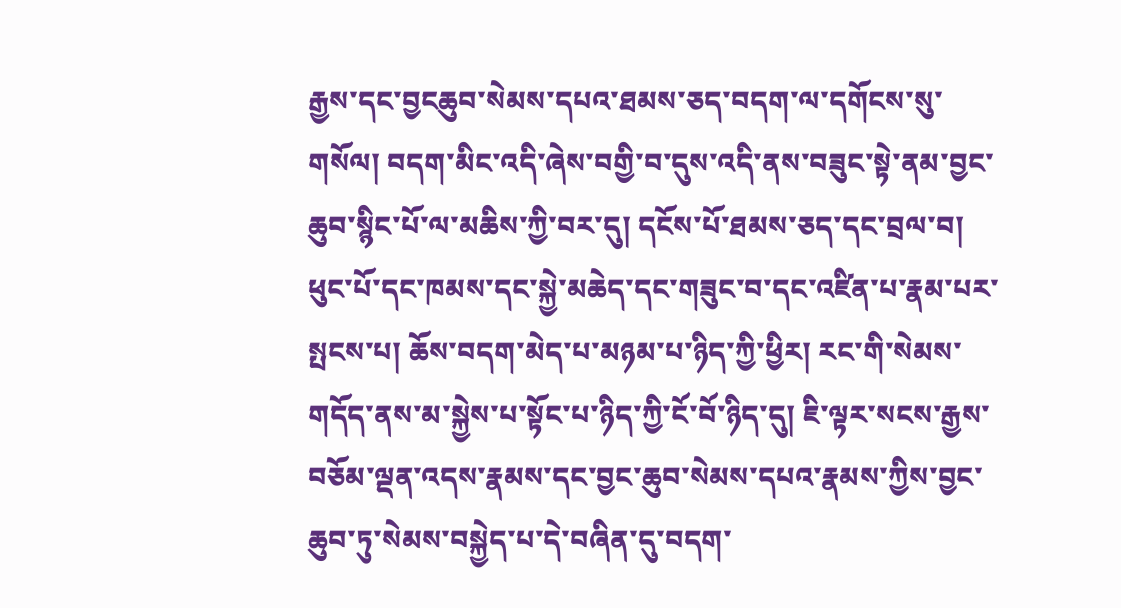རྒྱས་དང་བྱངཆུབ་སེམས་དཔའ་ཐམས་ཅད་བདག་ལ་དགོངས་སུ་གསོལ། བདག་མིང་འདི་ཞེས་བགྱི་བ་དུས་འདི་ནས་བཟུང་སྟེ་ནམ་བྱང་ཆུབ་སྙིང་པོ་ལ་མཆིས་ཀྱི་བར་དུ། དངོས་པོ་ཐམས་ཅད་དང་བྲལ་བ། ཕུང་པོ་དང་ཁམས་དང་སྐྱེ་མཆེད་དང་གཟུང་བ་དང་འཛིན་པ་རྣམ་པར་སྤངས་པ། ཆོས་བདག་མེད་པ་མཉམ་པ་ཉིད་ཀྱི་ཕྱིར། རང་གི་སེམས་གདོད་ནས་མ་སྐྱེས་པ་སྟོང་པ་ཉིད་ཀྱི་ངོ་བོ་ཉིད་དུ། ཇི་ལྟར་སངས་རྒྱས་བཅོམ་ལྡན་འདས་རྣམས་དང་བྱང་ཆུབ་སེམས་དཔའ་རྣམས་ཀྱིས་བྱང་ཆུབ་ཏུ་སེམས་བསྐྱེད་པ་དེ་བཞིན་དུ་བདག་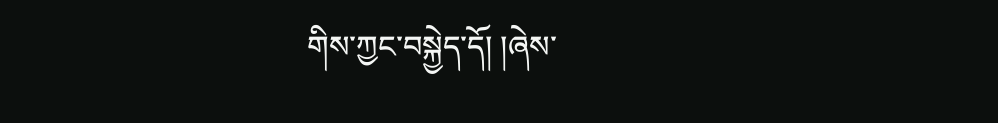གིས་ཀྱང་བསྐྱེད་དོ། །ཞེས་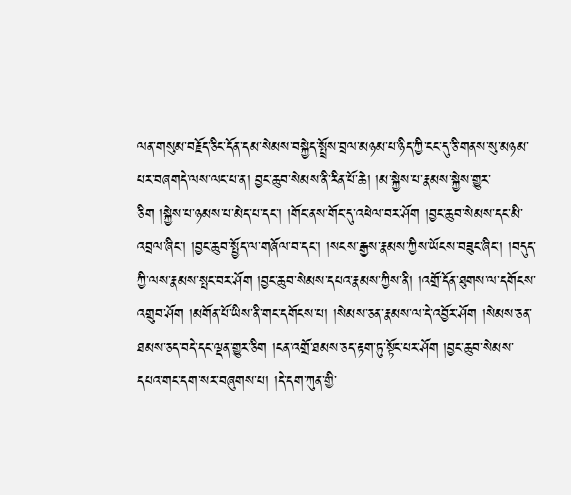ལན་གསུམ་བརྗོད་ཅིང་དོན་དམ་སེམས་བསྐྱེད་སྤྲོས་བྲལ་མཉམ་པ་ཉིད་ཀྱི་ངང་དུ་ཅི་གནས་སུ་མཉམ་པར་བཞགདེ་ལས་ལང་པ་ན། བྱང་ཆུབ་སེམས་ནི་རིན་པོ་ཆེ། །མ་སྐྱེས་པ་རྣམས་སྐྱེས་གྱུར་ཅིག །སྐྱེས་པ་ཉམས་པ་མེད་པ་དང་། །གོང་ནས་གོང་དུ་འཕེལ་བར་ཤོག །བྱང་ཆུབ་སེམས་དང་མི་འབྲལ་ཞིང་། །བྱང་ཆུབ་སྤྱོད་ལ་གཞོལ་བ་དང་། །སངས་རྒྱས་རྣམས་ཀྱིས་ཡོངས་བཟུང་ཞིང་། །བདུད་ཀྱི་ལས་རྣམས་སྤང་བར་ཤོག །བྱང་ཆུབ་སེམས་དཔའ་རྣམས་ཀྱིས་ནི། །འགྲོ་དོན་ཐུགས་ལ་དགོངས་འགྲུབ་ཤོག །མགོན་པོ་ཡིས་ནི་གང་དགོངས་པ། །སེམས་ཅན་རྣམས་ལ་དེ་འབྱོར་ཤོག །སེམས་ཅན་ཐམས་ཅད་བདེ་དང་ལྡན་གྱུར་ཅིག །ངན་འགྲོ་ཐམས་ཅད་རྟག་ཏུ་སྟོང་པར་ཤོག །བྱང་ཆུབ་སེམས་དཔའ་གང་དག་སར་བཞུགས་པ། །དེ་དག་ཀུན་གྱི་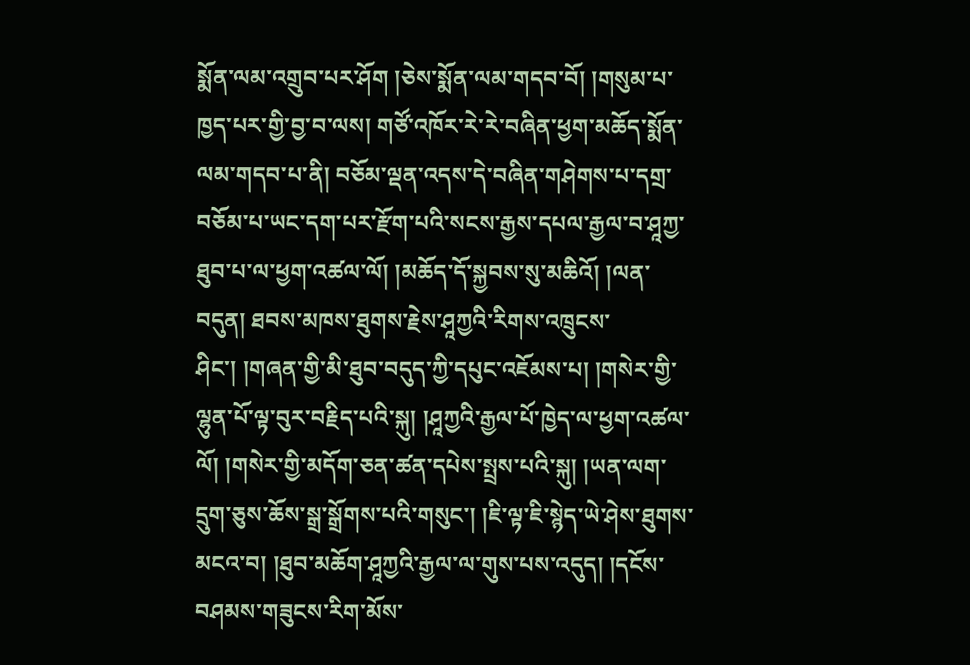སྨོན་ལམ་འགྲུབ་པར་ཤོག །ཅེས་སྨོན་ལམ་གདབ་བོ། །གསུམ་པ་ཁྱད་པར་གྱི་བྱ་བ་ལས། གཙོ་འཁོར་རེ་རེ་བཞིན་ཕྱག་མཆོད་སྨོན་ལམ་གདབ་པ་ནི། བཅོམ་ལྡན་འདས་དེ་བཞིན་གཤེགས་པ་དགྲ་བཅོམ་པ་ཡང་དག་པར་རྫོག་པའི་སངས་རྒྱས་དཔལ་རྒྱལ་བ་ཤཱཀྱ་ཐུབ་པ་ལ་ཕྱག་འཚལ་ལོ། །མཆོད་དོ་སྐྱབས་སུ་མཆིའོ། །ལན་བདུན། ཐབས་མཁས་ཐུགས་རྗེས་ཤཱཀྱའི་རིགས་འཁྲུངས་ཤིང་། །གཞན་གྱི་མི་ཐུབ་བདུད་ཀྱི་དཔུང་འཇོམས་པ། །གསེར་གྱི་ལྷུན་པོ་ལྟ་བུར་བརྗིད་པའི་སྐུ། །ཤཱཀྱའི་རྒྱལ་པོ་ཁྱེད་ལ་ཕྱག་འཚལ་ལོ། །གསེར་གྱི་མདོག་ཅན་ཚན་དཔེས་སྤྲས་པའི་སྐུ། །ཡན་ལག་དྲུག་ཅུས་ཆོས་སྒྲ་སྒྲོགས་པའི་གསུང་། །ཇི་ལྟ་ཇི་སྙེད་ཡེ་ཤེས་ཐུགས་མངའ་བ། །ཐུབ་མཆོག་ཤཱཀྱའི་རྒྱལ་ལ་གུས་པས་འདུད། །དངོས་བཤམས་གཟུངས་རིག་མོས་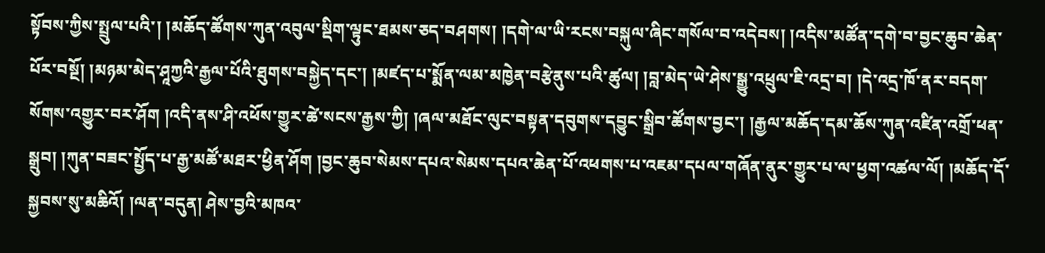སྟོབས་ཀྱིས་སྤྲུལ་པའི་། །མཆོད་ཚོགས་ཀུན་འབུལ་སྡིག་ལྟུང་ཐམས་ཅད་བཤགས། །དགེ་ལ་ཡི་རངས་བསྐུལ་ཞིང་གསོལ་བ་འདེབས། །འདིས་མཚོན་དགེ་བ་བྱང་ཆུབ་ཆེན་པོར་བསྔོ། །མཉམ་མེད་ཤཱཀྱའི་རྒྱལ་པོའི་ཐུགས་བསྐྱེད་དང་། །མཛད་པ་སྨོན་ལམ་མཁྱེན་བརྩེནུས་པའི་ཚུལ། །བླ་མེད་ཡེ་ཤེས་སྒྱུ་འཕྲུལ་ཇི་འདྲ་བ། །དེ་འདྲ་ཁོ་ནར་བདག་སོགས་འགྱུར་བར་ཤོག །འདི་ནས་ཤི་འཕོས་གྱུར་ཚེ་སངས་རྒྱས་ཀྱི། །ཞལ་མཐོང་ལུང་བསྟན་དབུགས་དབྱུང་སྒྲིབ་ཚོགས་བྱང་། །རྒྱལ་མཆོད་དམ་ཆོས་ཀུན་འཛིན་འགྲོ་ཕན་སྒྲུབ། །ཀུན་བཟང་སྤྱོད་པ་རྒྱ་མཚོ་མཐར་ཕྱིན་ཤོག །བྱང་ཆུབ་སེམས་དཔའ་སེམས་དཔའ་ཆེན་པོ་འཕགས་པ་འཇམ་དཔལ་གཞོན་ནུར་གྱུར་པ་ལ་ཕྱག་འཚལ་ལོ། །མཆོད་དོ་སྐྱབས་སུ་མཆིའོ། །ལན་བདུན། ཤེས་བྱའི་མཁའ་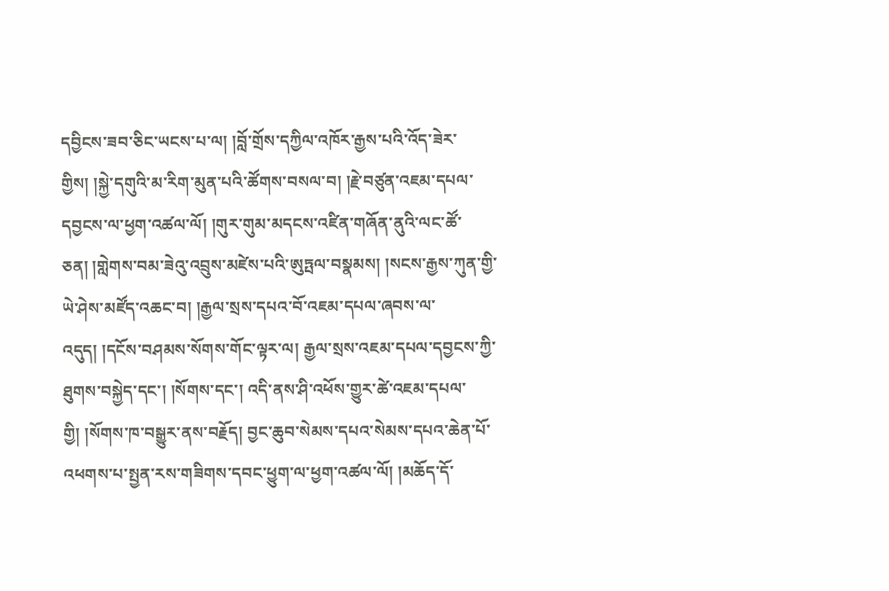དབྱིངས་ཟབ་ཅིང་ཡངས་པ་ལ། །བློ་གྲོས་དཀྱིལ་འཁོར་རྒྱས་པའི་འོད་ཟེར་གྱིས། །སྐྱེ་དགུའི་མ་རིག་མུན་པའི་ཚོགས་བསལ་བ། །རྗེ་བཙུན་འཇམ་དཔལ་དབྱངས་ལ་ཕྱག་འཚལ་ལོ། །གུར་གུམ་མདངས་འཛིན་གཞོན་ནུའི་ལང་ཚོ་ཅན། །གླེགས་བམ་ཟེའུ་འབྲུས་མཛེས་པའི་ཨུཏྤལ་བསྣམས། །སངས་རྒྱས་ཀུན་གྱི་ཡེ་ཤེས་མཛོད་འཆང་བ། །རྒྱལ་སྲས་དཔའ་བོ་འཇམ་དཔལ་ཞབས་ལ་འདུད། །དངོས་བཤམས་སོགས་གོང་ལྟར་ལ། རྒྱལ་སྲས་འཇམ་དཔལ་དབྱངས་ཀྱི་ཐུགས་བསྐྱེད་དང་། །སོགས་དང་། འདི་ནས་ཤི་འཕོས་གྱུར་ཚེ་འཇམ་དཔལ་གྱི། །སོགས་ཁ་བསྒྱུར་ནས་བརྗོད། བྱང་ཆུབ་སེམས་དཔའ་སེམས་དཔའ་ཆེན་པོ་འཕགས་པ་སྤྱན་རས་གཟིགས་དབང་ཕྱུག་ལ་ཕྱག་འཚལ་ལོ། །མཆོད་དོ་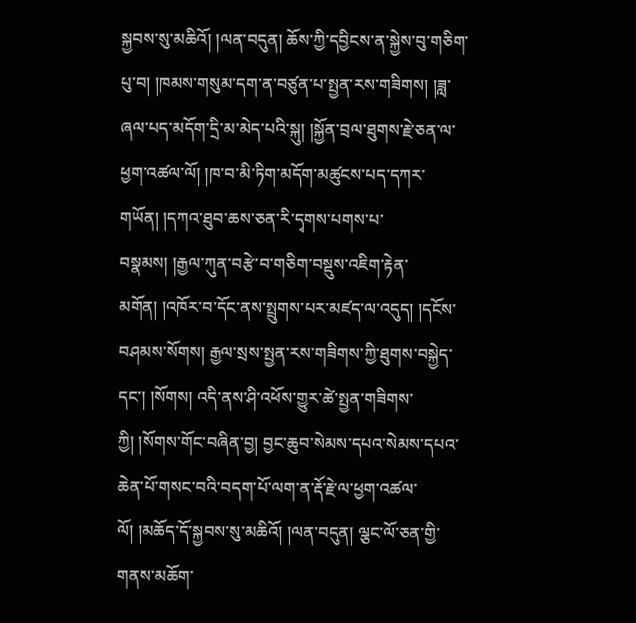སྐྱབས་སུ་མཆིའོ། །ལན་བདུན། ཆོས་ཀྱི་དབྱིངས་ན་སྐྱེས་བུ་གཅིག་པུ་བ། །ཁམས་གསུམ་དག་ན་བཙུན་པ་སྤྱན་རས་གཟིགས། །ཟླ་ཞལ་པད་མདོག་དྲི་མ་མེད་པའི་སྐུ། །སྐྱོན་བྲལ་ཐུགས་རྗེ་ཅན་ལ་ཕྱག་འཚལ་ལོ། །ཁ་བ་མི་ཏིག་མདོག་མཚུངས་པད་དཀར་གཡོན། །དཀའ་ཐུབ་ཆས་ཅན་རི་དྭགས་པགས་པ་བསྣམས། །རྒྱལ་ཀུན་བརྩེ་བ་གཅིག་བསྡུས་འཇིག་རྟེན་མགོན། །འཁོར་བ་དོང་ནས་སྤྲུགས་པར་མཛད་ལ་འདུད། །དངོས་བཤམས་སོགས། རྒྱལ་སྲས་སྤྱན་རས་གཟིགས་ཀྱི་ཐུགས་བསྐྱེད་དང་། །སོགས། འདི་ནས་ཤི་འཕོས་གྱུར་ཚེ་སྤྱན་གཟིགས་ཀྱི། །སོགས་གོང་བཞིན་བྱ། བྱང་ཆུབ་སེམས་དཔའ་སེམས་དཔའ་ཆེན་པོ་གསང་བའི་བདག་པོ་ལག་ན་རྡོ་རྗེ་ལ་ཕྱག་འཚལ་ལོ། །མཆོད་དོ་སྐྱབས་སུ་མཆིའོ། །ལན་བདུན། ལྕང་ལོ་ཅན་གྱི་གནས་མཆོག་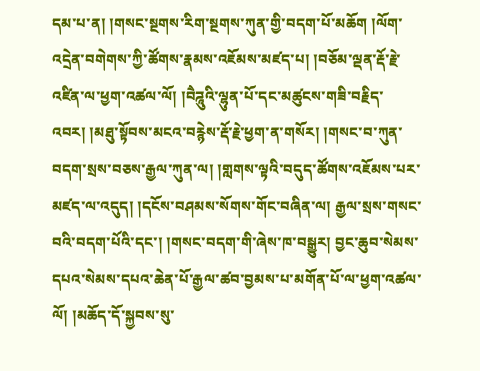དམ་པ་ན། །གསང་སྔགས་རིག་སྔགས་ཀུན་གྱི་བདག་པོ་མཆོག །ལོག་འདྲེན་བགེགས་ཀྱི་ཚོགས་རྣམས་འཇོམས་མཛད་པ། །བཅོམ་ལྡན་རྡོ་རྗེ་འཛིན་ལ་ཕྱག་འཚལ་ལོ། །བཻཌཱུའི་ལྷུན་པོ་དང་མཚུངས་གཟི་བརྗིད་འབར། །མཐུ་སྟོབས་མངའ་བརྙེས་རྡོ་རྗེ་ཕྱག་ན་གསོར། །གསང་བ་ཀུན་བདག་སྲས་བཅས་རྒྱལ་ཀུན་ལ། །གླགས་ལྟའི་བདུད་ཚོགས་འཇོམས་པར་མཛད་ལ་འདུད། །དངོས་བཤམས་སོགས་གོང་བཞིན་ལ། རྒྱལ་སྲས་གསང་བའི་བདག་པོའི་དང་། །གསང་བདག་གི་ཞེས་ཁ་བསྒྱུར། བྱང་ཆུབ་སེམས་དཔའ་སེམས་དཔའ་ཆེན་པོ་རྒྱལ་ཚབ་བྱམས་པ་མགོན་པོ་ལ་ཕྱག་འཚལ་ལོ། །མཆོད་དོ་སྐྱབས་སུ་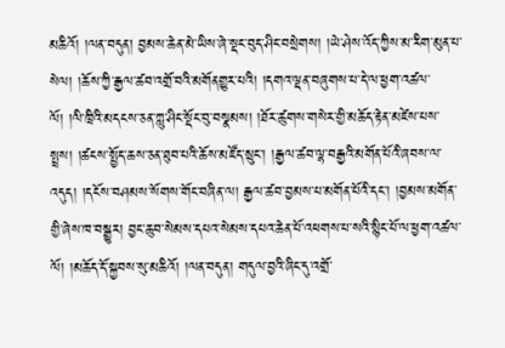མཆིའོ། །ལན་བདུན། བྱམས་ཆེན་མེ་ཡིས་ཞེ་སྡང་བུད་ཤིང་བསྲེགས། །ཡེ་ཤེས་འོད་ཀྱིས་མ་རིག་མུན་པ་སེལ། །ཆོས་ཀྱི་རྒྱལ་ཚབ་འགྲོ་བའི་མགོནགྱུར་པའི། །དགའ་ལྡན་བཞུགས་པ་དེ་ལ་ཕྱག་འཚལ་ལོ། །ལི་ཁྲིའི་མདངས་ཅན་ཀླུ་ཤིང་སྡོང་བུ་བསྣམས། །ཐོར་ཚུགས་གསེར་གྱི་མཆོད་རྟེན་མཛེས་པས་སྤྲས། །ཚངས་སྤྱོད་ཆས་ཅན་ཐུབ་པའི་ཆོས་མཛོད་སྲུང་། །རྒྱལ་ཚབ་ལྷ་བརྒྱའི་མགོན་པོའི་ཞབས་ལ་འདུད། །དངོས་བཤམས་སོགས་གོང་བཞིན་ལ། རྒྱལ་ཚབ་བྱམས་པ་མགོན་པོའི་དང་། །བྱམས་མགོན་གྱི་ཞེས་ཁ་བསྒྱུར། བྱང་ཆུབ་སེམས་དཔའ་སེམས་དཔའ་ཆེན་པོ་འཕགས་པ་སའི་སྙིང་པོ་ལ་ཕྱག་འཚལ་ལོ། །མཆོད་དོ་སྐྱབས་སུ་མཆིའོ། །ལན་བདུན། གདུལ་བྱའི་ཞིང་དུ་འགྲོ་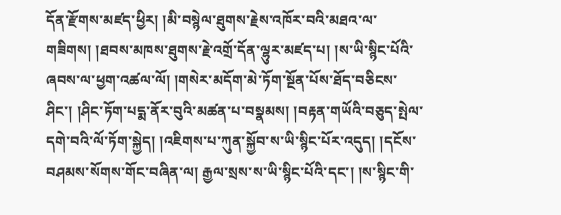དོན་རྫོགས་མཛད་ཕྱིར། །མི་བསྙེལ་ཐུགས་རྗེས་འཁོར་བའི་མཐའ་ལ་གཟིགས། །ཐབས་མཁས་ཐུགས་རྗེ་འགྲོ་དོན་ལྷུར་མཛད་པ། །ས་ཡི་སྙིང་པོའི་ཞབས་ལ་ཕྱག་འཚལ་ལོ། །གསེར་མདོག་མེ་ཏོག་སྔོན་པོས་ཐོད་བཅིངས་ཤིང་། །ཤིང་ཏོག་པདྨ་ནོར་བུའི་མཚན་པ་བསྣམས། །བརྟན་གཡོའི་བཅུད་སྤེལ་དགེ་བའི་ལོ་ཏོག་སྐྱེད། །འཇིགས་པ་ཀུན་སྐྱོབ་ས་ཡི་སྙིང་པོར་འདུད། །དངོས་བཤམས་སོགས་གོང་བཞིན་ལ། རྒྱལ་སྲས་ས་ཡི་སྙིང་པོའི་དང་། །ས་སྙིང་གི་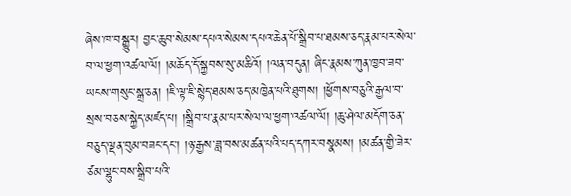ཞེས་ཁ་བསྒྱུར། བྱང་ཆུབ་སེམས་དཔའ་སེམས་དཔའ་ཆེན་པོ་སྒྲིབ་པ་ཐམས་ཅད་རྣམ་པར་སེལ་བ་ལ་ཕྱག་འཚལ་ལོ། །མཆོད་དོ་སྐྱབས་སུ་མཆིའོ། །ལན་བདུན། ཞིང་རྣམས་ཀུན་ཁྱབ་ཟབ་ཡངས་གསུང་སྒྲ་ཅན། །ཇི་ལྟ་ཇི་སྙེད་ཐམས་ཅད་མཁྱེན་པའི་ཐུགས། །ཕྱོགས་བཅུའི་རྒྱལ་བ་སྲས་བཅས་སྐྱེད་མཛད་པ། །སྒྲིབ་པ་རྣམ་པར་སེལ་ལ་ཕྱག་འཚལ་ལོ། །ཆུ་ཤེལ་མདོག་ཅན་བཅུད་ལྡན་བུམ་བཟང་དང་། །ཉ་རྒྱས་ཟླ་བས་མཚན་པའི་པད་དཀར་བསྣམས། །མཚན་གྱི་ཟེར་ཙམ་ལྷུང་བས་སྒྲིབ་པའི་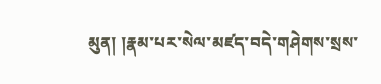མུན། །རྣམ་པར་སེལ་མཛད་བདེ་གཤེགས་སྲས་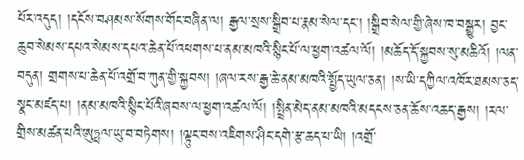པོར་འདུད། །དངོས་བཤམས་སོགས་གོང་བཞིན་ལ། རྒྱལ་སྲས་སྒྲིབ་པ་རྣམ་སེལ་དང་། །སྒྲིབ་སེལ་གྱི་ཞེས་ཁ་བསྒྱུར། བྱང་ཆུབ་སེམས་དཔའ་སེམས་དཔའ་ཆེན་པོ་འཕགས་པ་ནམ་མཁའི་སྙིང་པོ་ལ་ཕྱག་འཚལ་ལོ། །མཆོད་དོ་སྐྱབས་སུ་མཆིའོ། །ལན་བདུན། གྲགས་པ་ཆེན་པོ་འགྲོ་བ་ཀུན་གྱི་སྐྱབས། །ཞལ་རས་རྒྱ་ཆེ་ནམ་མཁའི་སྤྱོད་ཡུལ་ཅན། །ས་ཡི་དཀྱིལ་འཁོར་ཐམས་ཅད་སྣང་མཛད་པ། །ནམ་མཁའི་སྙིང་པོའི་ཞབས་ལ་ཕྱག་འཚལ་ལོ། །སྤྲིན་མེད་ནམ་མཁའི་མདངས་ཅན་ཆོས་འཆད་རྒྱས། །རལ་གྲིས་མཚན་པའི་ཨུཏྤལ་ཡུ་བ་བཏེགས། །ལྟུང་བས་འཇིགས་ཤིང་དགེ་རྩ་ཆད་པ་ཡི། །འགྲོ་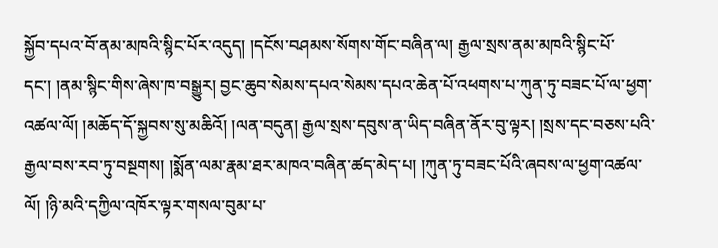སྐྱོབ་དཔའ་བོ་ནམ་མཁའི་སྙིང་པོར་འདུད། །དངོས་བཤམས་སོགས་གོང་བཞིན་ལ། རྒྱལ་སྲས་ནམ་མཁའི་སྙིང་པོ་དང་། །ནམ་སྙིང་གིས་ཞེས་ཁ་བསྒྱུར། བྱང་ཆུབ་སེམས་དཔའ་སེམས་དཔའ་ཆེན་པོ་འཕགས་པ་ཀུན་ཏུ་བཟང་པོ་ལ་ཕྱག་འཚལ་ལོ། །མཆོད་དོ་སྐྱབས་སུ་མཆིའོ། །ལན་བདུན། རྒྱལ་སྲས་དབུས་ན་ཡིད་བཞིན་ནོར་བུ་ལྟར། །སྲས་དང་བཅས་པའི་རྒྱལ་བས་རབ་ཏུ་བསྔགས། །སྨོན་ལམ་རྣམ་ཐར་མཁའ་བཞིན་ཚད་མེད་པ། །ཀུན་ཏུ་བཟང་པོའི་ཞབས་ལ་ཕྱག་འཚལ་ལོ། །ཉི་མའི་དཀྱིལ་འཁོར་ལྟར་གསལ་བུམ་པ་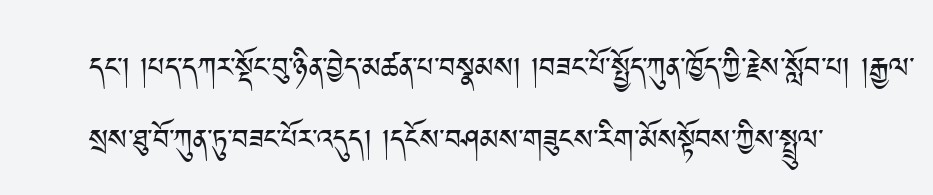དང་། །པད་དཀར་སྡོང་བུ་ཉིན་བྱེད་མཚན་པ་བསྣམས། །བཟང་པོ་སྤྱོད་ཀུན་ཁྱོད་ཀྱི་རྗེས་སློབ་པ། །རྒྱལ་སྲས་ཐུ་བོ་ཀུན་ཏུ་བཟང་པོར་འདུད། །དངོས་བཤམས་གཟུངས་རིག་མོསསྟོབས་ཀྱིས་སྤྲུལ་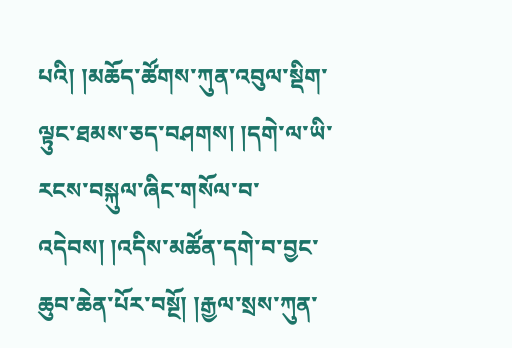པའི། །མཆོད་ཚོགས་ཀུན་འབུལ་སྡིག་ལྟུང་ཐམས་ཅད་བཤགས། །དགེ་ལ་ཡི་རངས་བསྐུལ་ཞིང་གསོལ་བ་འདེབས། །འདིས་མཚོན་དགེ་བ་བྱང་ཆུབ་ཆེན་པོར་བསྔོ། །རྒྱལ་སྲས་ཀུན་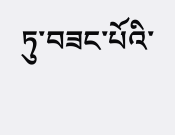ཏུ་བཟང་པོའི་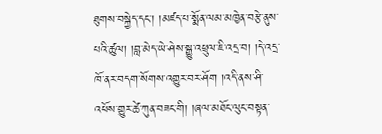ཐུགས་བསྐྱེད་དང་། །མཛད་པ་སྨོན་ལམ་མཁྱེན་བརྩེ་ནུས་པའི་ཚུལ། །བླ་མེད་ཡེ་ཤེས་སྒྱུ་འཕྲུལ་ཇི་འདྲ་བ། །དེ་འདྲ་ཁོ་ནར་བདག་སོགས་འགྱུར་བར་ཤོག །འདི་ནས་ཤི་འཕོས་གྱུར་ཚེ་ཀུན་བཟང་གི། །ཞལ་མཐོང་ལུང་བསྟན་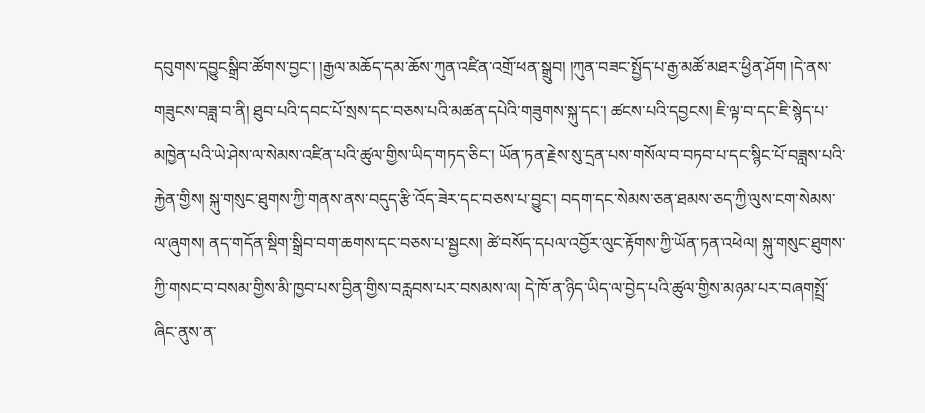དབུགས་དབྱུངསྒྲིབ་ཚོགས་བྱང་། །རྒྱལ་མཆོད་དམ་ཆོས་ཀུན་འཛིན་འགྲོ་ཕན་སྒྲུབ། །ཀུན་བཟང་སྤྱོད་པ་རྒྱ་མཚོ་མཐར་ཕྱིན་ཤོག །དེ་ནས་གཟུངས་བཟླ་བ་ནི། ཐུབ་པའི་དབང་པོ་སྲས་དང་བཅས་པའི་མཚན་དཔེའི་གཟུགས་སྐུ་དང་། ཚངས་པའི་དབྱངས། ཇི་ལྟ་བ་དང་ཇི་སྙེད་པ་མཁྱེན་པའི་ཡེ་ཤེས་ལ་སེམས་འཛིན་པའི་ཚུལ་གྱིས་ཡིད་གཏད་ཅིང་། ཡོན་ཏན་རྗེས་སུ་དྲན་པས་གསོལ་བ་བཏབ་པ་དང་སྙིང་པོ་བཟླས་པའི་རྐྱེན་གྱིས། སྐུ་གསུང་ཐུགས་ཀྱི་གནས་ནས་བདུད་རྩི་འོད་ཟེར་དང་བཅས་པ་བྱུང་། བདག་དང་སེམས་ཅན་ཐམས་ཅད་ཀྱི་ལུས་ངག་སེམས་ལ་ཞུགས། ནད་གདོན་སྡིག་སྒྲིབ་བག་ཆགས་དང་བཅས་པ་སྦྱངས། ཚེ་བསོད་དཔལ་འབྱོར་ལུང་རྟོགས་ཀྱི་ཡོན་ཏན་འཕེལ། སྐུ་གསུང་ཐུགས་ཀྱི་གསང་བ་བསམ་གྱིས་མི་ཁྱབ་པས་བྱིན་གྱིས་བརླབས་པར་བསམས་ལ། དེ་ཁོ་ན་ཉིད་ཡིད་ལ་བྱེད་པའི་ཚུལ་གྱིས་མཉམ་པར་བཞགསྤྲོ་ཞིང་ནུས་ན་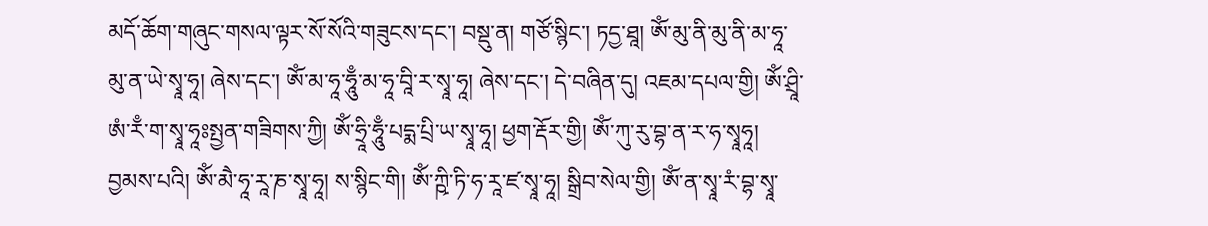མདོ་ཆོག་གཞུང་གསལ་ལྟར་སོ་སོའི་གཟུངས་དང་། བསྡུ་ན། གཙོ་སྙིང་། ཏདྱ་ཐཱ། ༀ་མུ་ནི་མུ་ནི་མ་ཧཱ་མུ་ན་ཡེ་སྭཱ་ཧཱ། ཞེས་དང་། ༀ་མ་ཧཱ་ཧཱུྃ་མ་ཧཱ་བཱི་ར་སྭཱ་ཧཱ། ཞེས་དང་། དེ་བཞིན་དུ། འཇམ་དཔལ་གྱི། ༀ་ཤྲཱི་ཨཾ་རྃ་ག་སྭཱ་ཧཱཿསྤྱན་གཟིགས་ཀྱི། ༀ་ཧྲཱི་ཧཱུྃ་པདྨ་པྲི་ཡ་སྭཱ་ཧཱ། ཕྱག་རྡོར་གྱི། ༀ་ཀུ་རུ་བྷ་ན་ར་ཧ་སྭཱཧཱ། བྱམས་པའི། ༀ་མཻ་ཧཱ་རཱ་ཎ་སྭཱ་ཧཱ། ས་སྙིང་གི། ༀ་ཀྵི་ཏི་ཧ་རཱ་ཛ་སྭཱ་ཧཱ། སྒྲིབ་སེལ་གྱི། ༀ་ན་སྭཱ་རཾ་བྷ་སྭཱ་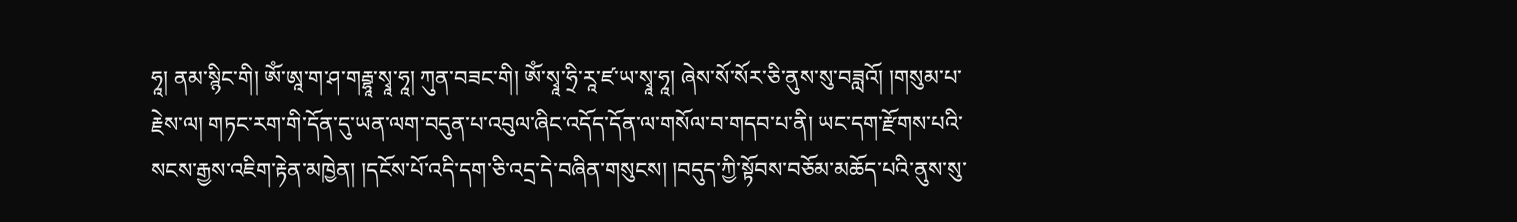ཧཱ། ནམ་སྙིང་གི། ༀ་ཨཱ་ག་ཤ་གརྦྷཱ་སྭཱ་ཧཱ། ཀུན་བཟང་གི། ༀ་སྭཱ་ཧྲི་རཱ་ཛ་ཡ་སྭཱ་ཧཱ། ཞེས་སོ་སོར་ཅི་ནུས་སུ་བཟླའོ། །གསུམ་པ་རྗེས་ལ། གཏང་རག་གི་དོན་དུ་ཡན་ལག་བདུན་པ་འབུལ་ཞིང་འདོད་དོན་ལ་གསོལ་བ་གདབ་པ་ནི། ཡང་དག་རྫོགས་པའི་སངས་རྒྱས་འཇིག་རྟེན་མཁྱེན། །དངོས་པོ་འདི་དག་ཅི་འདྲ་དེ་བཞིན་གསུངས། །བདུད་ཀྱི་སྟོབས་བཅོམ་མཆོད་པའི་ནུས་སུ་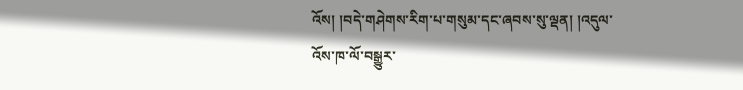འོས། །བདེ་གཤེགས་རིག་པ་གསུམ་དང་ཞབས་སུ་ལྡན། །འདུལ་འོས་ཁ་ལོ་བསྒྱུར་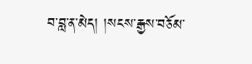བ་བླ་ན་མེད། །སངས་རྒྱས་བཅོམ་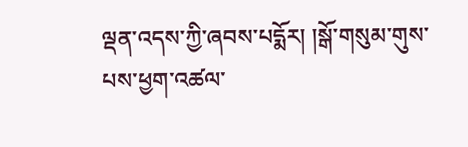ལྡན་འདས་ཀྱི་ཞབས་པདྨོར། །སྒོ་གསུམ་གུས་པས་ཕྱག་འཚལ་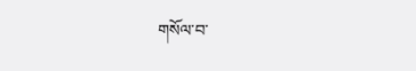གསོལ་བ་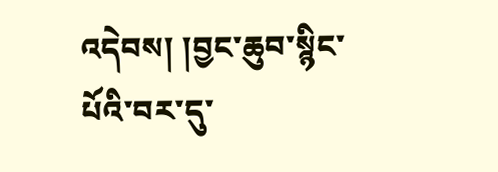འདེབས། །བྱང་ཆུབ་སྙིང་པོའི་བར་དུ་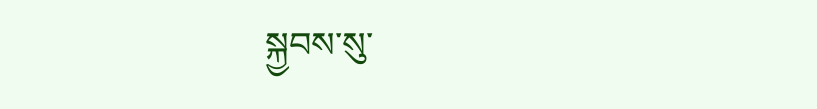སྐྱབས་སུ་